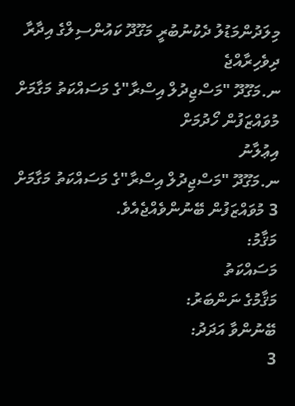މިލަދުންމަޑުލު ދެކުނުބުރީ މަގޫދޫ ކައުންސިލްގެ އިދާރާ
ދިވެހިރާއްޖެ
ނ.މަގޫދޫ "މަސްޖިދުލް އިސްރާ"ގެ މަސައްކަތު މަގާމަށް މުވައްޒަފުން ހޯދުމަށް
އިޢުލާނު
ނ.މަގޫދޫ "މަސްޖިދުލް އިސްރާ"ގެ މަސައްކަތު މަގާމަށް 3 މުވައްޒަފުން ބޭނުންވެއްޖެއެވެ.
މަޤާމު:
މަސައްކަތު
މަޤާމުގެ ނަންބަރު:
ބޭނުންވާ އަދަދު:
3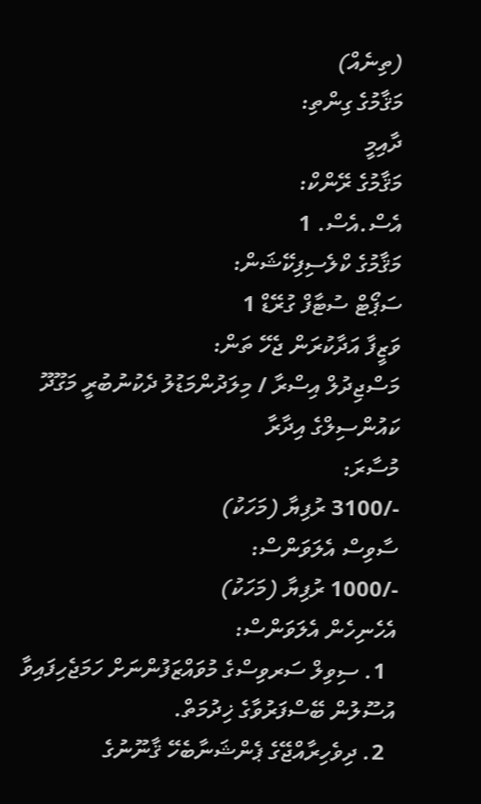(ތިނެއް)
މަޤާމުގެ ގިންތި:
ދާއިމީ
މަޤާމުގެ ރޭންކް:
އެސް.އެސް. 1
މަޤާމުގެ ކްލެސިފިކޭޝަން:
ސަޕޯޓް ސުޓާފް ގުރޭޑް 1
ވަޒީފާ އަދާކުރަން ޖެހޭ ތަން:
މަސްޖިދުލް އިސްރާ / މިލަދުންމަޑުލު ދެކުނުބުރީ މަގޫދޫ ކައުންސިލްގެ އިދާރާ
މުސާރަ:
-/3100 ރުފިޔާ (މަހަކު)
ސާވިސް އެލަވަންސް:
-/1000 ރުފިޔާ (މަހަކު)
އެހެނިހެން އެލަވަންސް:
  1. ސިވިލް ސަރވިސްގެ މުވައްޒަފުންނަށް ހަމަޖެހިފައިވާ އުސޫލުން ބޭސްފަރުވާގެ ޚިދުމަތް.
  2. ދިވެހިރާއްޖޭގެ ޕެންޝަނާބެހޭ ޤާނޫނުގެ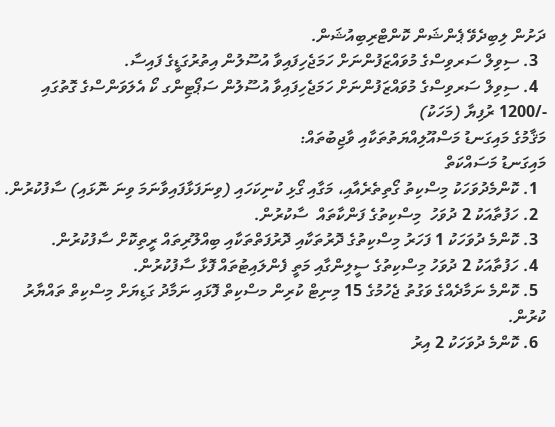ދަށުން ލިބިދެވޭ ޕެންޝަން ކޮންޓްރިބިއުޝަން.
  3. ސިވިލް ސަރވިސްގެ މުވައްޒަފުންނަށް ހަމަޖެހިފައިވާ އުސޫލުން އިތުރުގަޑީގެ ފައިސާ.
  4. ސިވިލް ސަރވިސްގެ މުވައްޒަފުންނަށް ހަމަޖެހިފައިވާ އުސޫލުން ސަޕޯޓިންގ ކޯ އެލަވަންސްގެ ގޮތުގައި -/1200 ރުފިޔާ (މަހަކު)
މަޤާމުގެ މައިގަނޑު މަސްއޫލިއްޔަތުތަކާއި ވާޖިބުތައް:
މައިގަނޑު މަސައްކަތް
  1. ކޮންމެދުވަހަކު މިސްކިތު ގޯތިތެރެއާއި، މަގާއި ގޯޅި ކުނިކަހައި (ވިނަފަޅާފައިވާނަމަ ވިނަ ނޮޅައި) ސާފުކުރުން.
  2. ހަފުތާއަކު 2 ދުވަހު  މިސްކިތުގެ ފަންކާތައް  ސާކުރުން.
  3. ކޮންމެ ދުވަހަކު 1 ފަހަރު މިސްކިތުގެ ދޮރުތަކާއި ދޮރުފަތްތަކާއި ބިއްލޫރިތައް ރީތިކޮށް ސާފުކުރުން.
  4. ހަފުތާއަކު 2 ދުވަހު މިސްކިތުގެ ސީލިންގާއި މަތީ ފެންލައިޓުތައް ފޮޅާ ސާފުކުރުން.
  5. ކޮންމެ ނަމާދެއްގެ ވަގުތު ޖެހުމުގެ 15 މިނިޓް ކުރިން މސްކިތް ފޮޅައި ނަމާދު ގަޑިޔަށް މިސްކިތް ތައްޔާރު ކުރުން.
  6. ކޮންމެ ދުވަހަކު 2 އިރު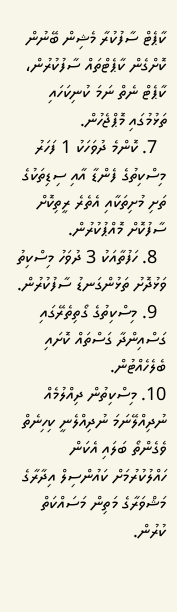ކާޕެޓް ސާފުކުރާ މެޝިން ބޭނުން ކޮށްގެން ކާޕެޓްތައް ސާފުކުރުން، ކާޕެޓް ނެތް ނަމަ ކުނިކަހައި ތަޅުމުގައި މޮޕްޖެހުން.
  7. ކޮންމެ ދުވަހަކު 1 ފަހަރު މިސްކިތުގެ ފެންޑާ އާއި ސިޑިތަކުގެ ތަށި މުށިތަކާއި އެތެރެ ރީތިކޮށް ސާފުކޮށް މޮއްޕުކުރުން.
  8. ހަފުތާއަކު 3 ދުވަހު މިސްކިތު ވަޅުދޮށު ތަޅުންގަނޑު ސާފުކުރުން.
  9. މިސްކިތުގެ ގޯތިތެރޭގައި ގަސްއިންދާ ގަސްތައް ކޮށައި ބެލެހެއްޓުން.
10. މިސްކިތުން ދިއްލުމެއް ނުދިއްލޭނަމަ ނުދިއްލެނީ ކިހިނެތް ވެގެންތޯ ބަލައި އެކަން ހައްލުކުރުމަށް ކައުންސިލް އިދާރާގެ މަޝްވަރާގެ މަތިން މަސައްކަތް ކުރުން.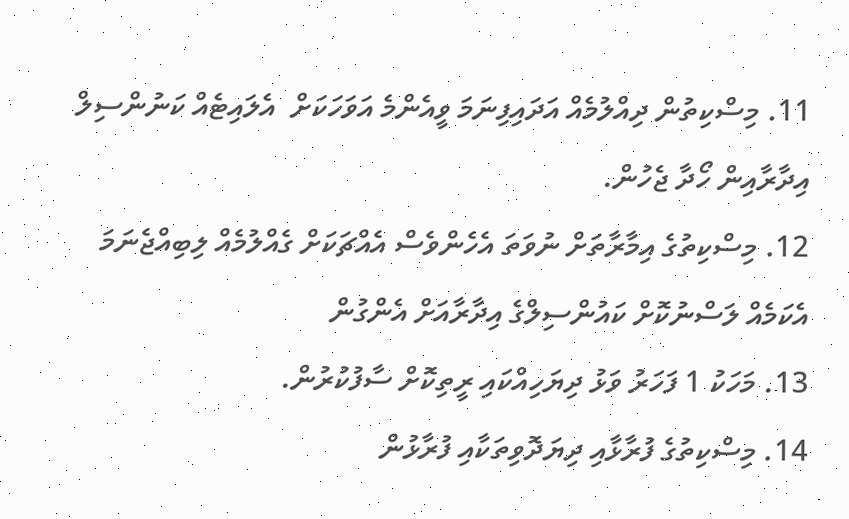11. މިސްކިތުން ދިއްލުމެއް އަދައިފިނަމަ ވީއެންމެ އަވަހަކަށް  އެލައިޓެއް ކަނުންސިލް އިދާރާއިން ހޯދާ ޖެހުން.
12. މިސްކިތުގެ އިމާރާތަށް ނުވަތަ އެހެންވެސް އެއްޗަކަށް ގެއްލުމެއް ލިބިއްޖެނަމަ އެކަމެއް ލަސްނުކޮށް ކައުންސިލްގެ އިދާރާއަށް އެންގުން
13. މަހަކު 1 ފަހަރު ވަޅު ދިޔަހިއްކައި ރީތިކޮށް ސާފުކުރުން.
14. މިސްކިތުގެ ފުރާޅާއި ދިޔަދޮވިތަކާއި ފުރާޅުން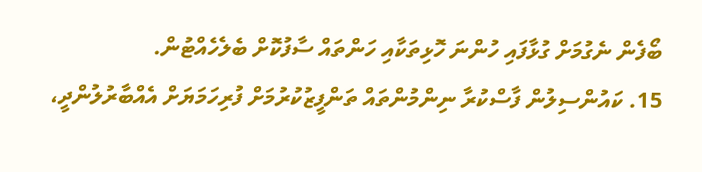ބޯފެން ނެގުމަށް ގުޅާފައި ހުންނަ ހޮޅިތަކާއި ހަންތައް ސާފުކޮށް ބެލެހެއްޓުން.
15. ކައުންސިލުން ފާސްކުރާ ނިންމުންތައް ތަންފީޒުކުރުމަށް ފުރިހަމަޔަށް އެއްބާރުލުންދީ،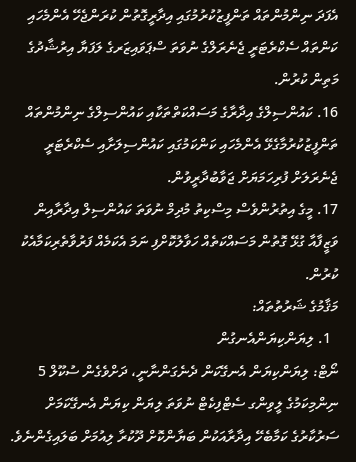އެފަދަ ނިންމުންތައް ތަންފީޒުކުރުމުގައި އިދާރީގޮތުން ކުރަންޖެހޭ އެންމެހައި ކަންތައް ސެކްރެޓަރީ ޖެނެރަލްގެ ނުވަތަ ސްޕަވައިޒަރގެ ލަފަޔާ އިރުޝާދުގެ މަތިން ކުރުން.
16. ކައުންސިލްގެ އިދާރާގެ މަސައްކަތްތަކާއި ކައުންސިލްގެ ނިންމުންތައް ތަންފީޒުކުރުމާގެޅޭ އެންމެހައި ކަންކަމުގައި ކައުންސިލަށާއި ސެކްރެޓަރީ ޖެނެރަލަށް ފުރިހަމަޔަށް ޖަވާބުދާރީވުން.
17. މީގެ އިތުރުންވެސް މިސްކިތު މުދިމް ނުވަތަ ކައުންސިލް އިދާރާއިން ވަޒީފާއާ ގުޅޭ ގޮތުން މަސައްކަތެއް ހަވާލުކޮށްފި ނަމަ އެކަމެއް ފަރުވާތެރިކަމާއެކު ކުރުން.
މަޤާމުގެ ޝަރުތުތައް:
  1. ލިޔަންކިޔަންއެނގުން
ނޯޓް: ލިޔަންކިޔަން އެނގޭކަން ދެނެގަންނާނީ، ދަށްވެގެން ސުކޫލް 5 ނިންމިކަމުގެ ލީވިންގ ސެޓްފިކެޓް ނުވަތަ ލިޔަން ކިޔަން އެނގޭކަމަށް ސަރުކާރުގެ ކަމާބެހޭ އިދާރާއަކުން ބަޔާންކޮށް ދޫކުރާ ލިއުމަށް ބަލައިގެންނެވެ.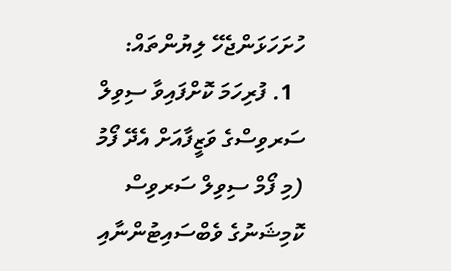ހުށަހަޅަންޖެހޭ ލިޔުންތައް:
  1. ފުރިހަމަ ކޮށްފައިވާ ސިވިލް ސަރވިސްގެ ވަޒީފާއަށް އެދޭ ފޯމު (މި ފޯމް ސިވިލް ސަރވިސް ކޮމިޝަނުގެ ވެބްސައިޓުންނާއި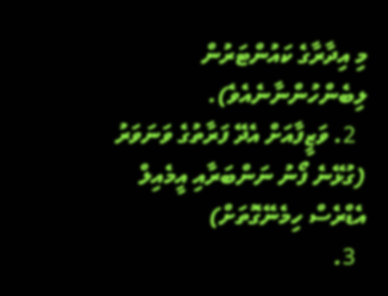މި އިދާރާގެ ކައުންޓަރުން ލިބެންހުންނާނެއެވެ).
  2. ވަޒީފާއަށް އެދޭ ފަރާތުގެ ވަނަވަރު (ގުޅޭނެ ފޯނު ނަންބަރާއި އީމެއިލް އެޑްރެސް ހިމެނޭގޮތަށް)
  3.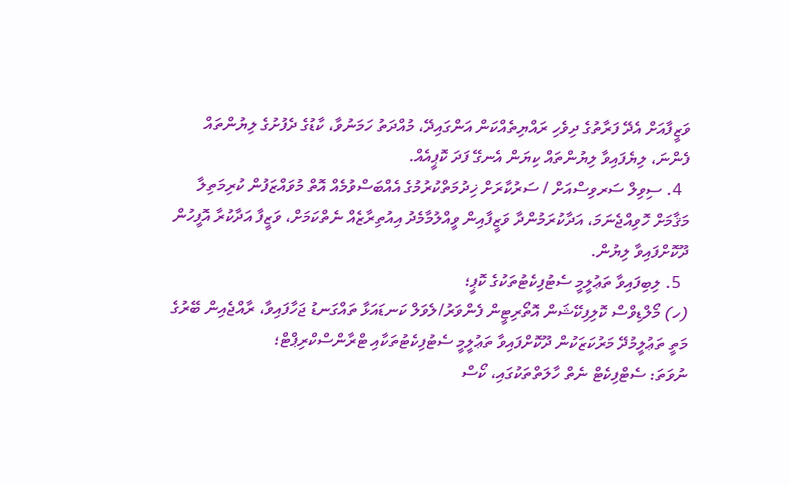ވަޒީފާއަށް އެދޭ ފަރާތުގެ ދިވެހި ރައްޔިތެއްކަން އަންގައިދޭ، މުއްދަތު ހަމަނުވާ، ކާޑުގެ ދެފުށުގެ ލިޔުންތައް ފެންނަ، ލިޔެފައިވާ ލިޔުންތައް ކިޔަން އެނގޭ ފަދަ ކޮޕީއެއް.
  4. ސިވިލް ސަރވިސްއަށް / ސަރުކާރަށް ޚިދުމަތްކުރުމުގެ އެއްބަސްވުމެއް އޮތް މުވައްޒަފުން ކުރިމަތިލާ މަޤާމަށް ހޮވިއްޖެނަމަ، އަދާކުރަމުންދާ ވަޒީފާއިން ވީއްލުމާމެދު އިއުތިރާޒެއް ނެތްކަމަށް، ވަޒީފާ އަދާކުރާ އޮފީހުން ދޫކޮށްފައިވާ ލިޔުން.
  5. ލިބިފައިވާ ތަޢުލީމީ ސެޓުފިކެޓުތަކުގެ ކޮޕީ؛
(ހ) މޯލްޑިވްސް ކޮލިފިކޭޝަން އޮތޯރިޓީން ފެންވަރު/ލެވަލް ކަނޑައަޅާ ތައްގަނޑު ޖަހާފައިވާ، ރާއްޖެއިން ބޭރުގެ މަތީ ތަޢުލީމުދޭ މަރުކަޒަކުން ދޫކޮށްފައިވާ ތަޢުލީމީ ސެޓުފިކެޓުތަކާއި ޓްރާންސްކްރިޕްޓް؛
ނުވަތަ: ސެޓްފިކެޓް ނެތް ހާލަތްތަކުގައި، ކޯސް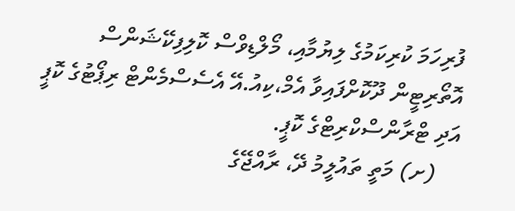ފުރިހަމަ ކުރިކަމުގެ ލިޔުމާއި، މޯލްޑިވްސް ކޮލިފިކޭޝަންސް އޮތޯރިޓީން ދޫކޮށްފައިވާ އެމް،ކިއު.އޭ އެސެސްމެންޓް ރިޕޯޓުގެ ކޮޕީ އަދި ޓްރާންސްކްރިޓްގެ ކޮޕީ.
    (ށ) މަތީ ތައުލީމު ދޭ، ރާއްޖޭގެ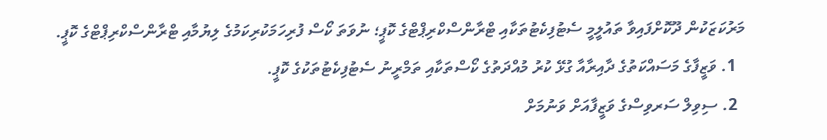މަރުކަޒަކުން ދޫކޮށްފައިވާ ތައުލީމީ ސެޓުފިކެޓުތަކާއި ޓްރާންސްކްރިޕްޓްގެ ކޮޕީ؛ ނުވަތަ ކޯސް ފުރިހަމަކުރިކަމުގެ ލިޔުމާއި ޓްރާންސްކްރިޕްޓްގެ ކޮޕީ.
  1. ވަޒީފާގެ މަސައްކަތުގެ ދާއިރާއާ ގުޅޭ ކުރު މުއްދަތުގެ ކޯސްތަކާއި ތަމްރީނު ސެޓުފިކެޓުތަކުގެ ކޮޕީ.
  2. ސިވިލް ސަރވިސްގެ ވަޒީފާއަށް ވަނުމަށް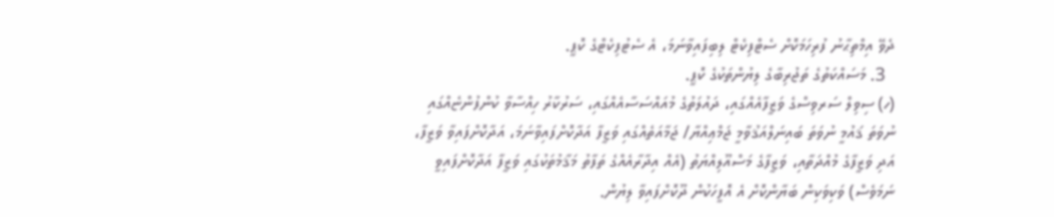ދެވޭ އިމްތިޙާނު ފުރިހަމަކޮށް ސެޓްފިކެޓް ލިބިފައިވާނަމަ، އެ ސެޓުފިކެޓްގެ ކޮޕީ.
  3. މަސައްކަތުގެ ތަޖުރިބާގެ ލިޔުންތަކުގެ ކޮޕީ.
(ހ) ސިވިލް ސަރވިސްގެ ވަޒީފާއެއްގައި، ދައުލަތުގެ މުއައްސަސާއެއްގައި، ސަރުކާރު ހިއްސާވާ ކުންފުންޏެއްގައި ނުވަތަ ޤައުމީ ނުވަތަ ބައިނަލްއަޤުވާމީ ޖަމްޢިއްޔާ/ ޖަމާއަތެއްގައި ވަޒީފާ އަދާކޮށްފައިވާނަމަ، އަދާކޮށްފައިވާ ވަޒީފާ، އަދި ވަޒީފާގެ މުއްދަތާއި، ވަޒީފާގެ މަސްއޫލިއްޔަތު (އެއް އިދާރާއެއްގެ ތަފާތު މަޤާމުތަކުގައި ވަޒީފާ އަދާކޮށްފައިވީ ނަމަވެސް) ވަކިވަކިން ބަޔާންކޮށް އެ އޮފީހަކުން ދޫކޮށްފައިވާ ލިޔުން.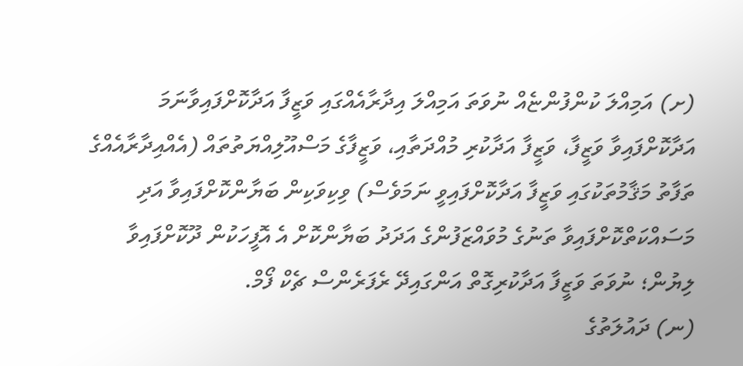(ށ) އަމިއްލަ ކުންފުންޏެއް ނުވަތަ އަމިއްލަ އިދާރާއެއްގައި ވަޒީފާ އަދާކޮށްފައިވާނަމަ އަދާކޮށްފައިވާ ވަޒީފާ، ވަޒީފާ އަދާކުރި މުއްދަތާއި، ވަޒީފާގެ މަސްއޫލިއްޔަތުތައް (އެއްއިދާރާއެއްގެ ތަފާތު މަޤާމުތަކުގައި ވަޒީފާ އަދާކޮށްފައިވީ ނަމަވެސް) ވިކިވަކިން ބަޔާންކޮށްފައިވާ އަދި މަސައްކަތްކޮށްފައިވާ ތަނުގެ މުވައްޒަފުންގެ އަދަދު ބަޔާންކޮށް އެ އޮފީހަކުން ދޫކޮށްފައިވާ ލިޔުން؛ ނުވަތަ ވަޒީފާ އަދާކުރިގޮތް އަންގައިދޭ ރެފަރެންސް ޗެކް ފޯމް.
(ނ) ދައުލަތުގެ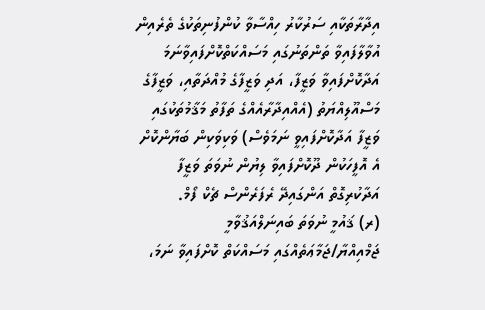އިދާރާތަކާއި ސަރުކާރު ހިއްސާވާ ކުންފުނިތަކުގެ ތެރެއިން އުވާލާފައިވާ ތަންތަނުގައި މަސައްކަތްކޮށްފައިވާނަމަ އަދާކޮށްފައިވާ ވަޒީފާ، އަދި ވަޒީފާގެ މުއްދަތާއި، ވަޒީފާގެ މަސްއޫލިއްޔަތު (އެއްއިދާރާއެއްގެ ތަފާތު މަޤާމުތަކުގައި ވަޒީފާ އަދާކޮށްފައިވީ ނަމަވެސް) ވަކިވަކިން ބަޔާންކޮށް އެ އޮފީހަކުން ދޫކޮށްފައިވާ ލިޔުން ނުވަތަ ވަޒީފާ އަދާކުރިގޮތް އަންގައިދޭ ރެފަރެންސް ޗެކް ފޯމް.
(ރ) ޤައުމީ ނުވަތަ ބައިނަލްއަޤުވާމީ ޖަމްއިއްޔާ/ޖަމާޢަތެއްގައި މަސައްކަތް ކޮށްފައިވާ ނަމަ،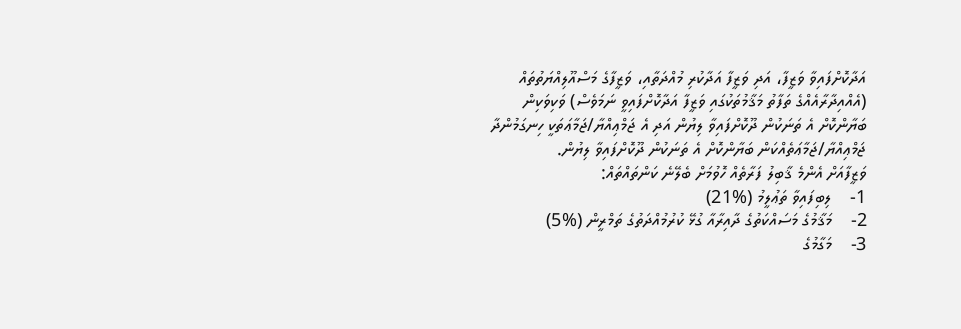އަދާކޮށްފައިވާ ވަޒީފާ، އަދި ވަޒީފާ އަދާކުރި މުއްދަތާއި، ވަޒީފާގެ މަސްއޫލިއްޔަތުތައް (އެއްއިދާރާއެއްގެ ތަފާތު މަޤާމުތަކުގައި ވަޒީފާ އަދާކޮށްފައިވީ ނަމަވެސް) ވަކިވަކިން ބަޔާންކޮށް އެ ތަނަކުން ދޫކޮށްފައިވާ ލިޔުން އަދި އެ ޖަމްޢިއްޔާ/ޖަމާޢަތަކީ ހިނގަމުންދާ ޖަމްޢިއްޔާ/ޖަމާޢަތެއްކަން ބަޔާންކޮށް އެ ތަނަކުން ދޫކޮށްފައިވާ ލިޔުން.
ވަޒީފާއަށް އެންމެ ޤާބިލު ފަރާތެއް ހޮވުމަށް ބެލޭނެ ކަންތައްތައް:
1-    ލިބިފައިވާ ތަޢުލީމު (%21)
2-    މަޤާމުގެ މަސައްކަތުގެ ދާއިރާއާ ގުޅޭ ކުރުމުއްދަތުގެ ތަމްރީން (%5)
3-    މަގާމުގެ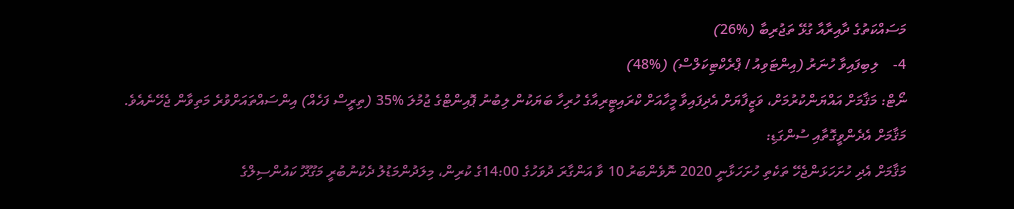މަސައްކަތުގެ ދާއިރާއާ ގުޅޭ ތަޖުރިބާ (%26)
4-    ލިބިފައިވާ ހުނަރު (އިންޓަވިއު / ޕްރެކްޓިކަލްސް) (%48)
ނޯޓް: މަޤާމަށް އައްޔަންކުރުމަށް، ވަޒީފާޔަށް އެދިފައިވާ މީހާއަށް ކްރައިޓީރިއާގެ ހުރިހާ ބަޔަކުން ލިބުނު ޕޮއިންޓްގެ ޖުމުލަ %35 (ތިރީސް ފަހެއް) އިންސައްތައަށްވުރެ މަތިވާން ޖެހޭނެއެވެ.
މަޤާމަށް އެދެންވީގޮތާއި ސުންގަޑި:
މަޤާމަށް އެދި ހުށަހަޅަންޖެހޭ ތަކެތި ހުށަހަޅާނީ 2020 ނޮވެންބަރު 10 ވާ އަންގާރަ ދުވަހުގެ 14:00ގެ ކުރިން، މިލަދުންމަޑުލު ދެކުނުބުރީ މަގޫދޫ ކައުންސިލްގެ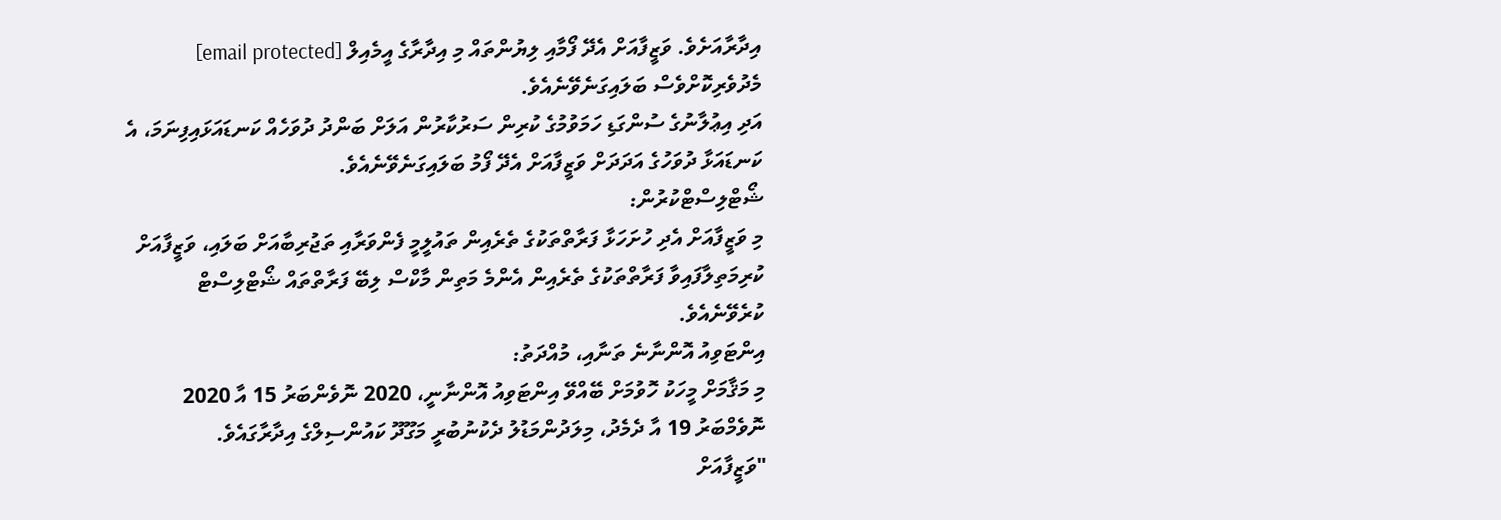އިދާރާއަށެވެ. ވަޒީފާއަށް އެދޭ ފޯމާއި ލިޔުންތައް މި އިދާރާގެ އީމެއިލް [email protected] މެދުވެރިކޮށްވެސް ބަލައިގަނެވޭނެއެވެ.
އަދި އިޢުލާނުގެ ސުންގަޑި ހަމަވުމުގެ ކުރިން ސަރުކާރުން އަލަށް ބަންދު ދުވަހެއް ކަނޑައަޅައިފިނަމަ، އެ ކަނޑައަޅާ ދުވަހުގެ އަދަދަށް ވަޒީފާއަށް އެދޭ ފޯމު ބަލައިގަނެވޭނެއެވެ.
ޝޯޓްލިސްޓްކުރުން:
މި ވަޒީފާއަށް އެދި ހުށަހަޅާ ފަރާތްތަކުގެ ތެރެއިން ތައުލީމީ ފެންވަރާއި ތަޖުރިބާއަށް ބަލައި، ވަޒީފާއަށް ކުރިމަތިލާފައިވާ ފަރާތްތަކުގެ ތެރެއިން އެންމެ މަތިން މާކްސް ލިބޭ ފަރާތްތައް ޝޯޓްލިސްޓް ކުރެވޭނެއެވެ.
އިންޓަވިއު އޮންނާނެ ތަނާއި، މުއްދަތު:
މި މަޤާމަށް މީހަކު ހޮވުމަށް ބޭއްވޭ އިންޓަވިއު އޮންނާނީ، 2020 ނޮވެންބަރު 15 އާ 2020 ނޮވެމްބަރު 19 އާ ދެމެދު، މިލަދުންމަޑުލު ދެކުނުބުރީ މަގޫދޫ ކައުންސިލްގެ އިދާރާގައެވެ.
"ވަޒީފާއަށް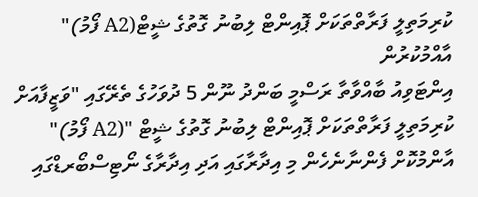ކުރިމަތިލީ ފަރާތްތަކަށް ޕޮއިންޓް ލިބުނު ގޮތުގެ ޝީޓް(A2 ފޯމު)" އާއްމުކުރުން
އިންޓަވިއު ބާއްވާތާ ރަސްމީ ބަންދު ނޫން 5 ދުވަހުގެ ތެރޭގައި "ވަޒީފާއަށް ކުރިމަތިލީ ފަރާތްތަކަށް ޕޮއިންޓް ލިބުނު ގޮތުގެ ޝީޓް "(A2 ފޯމު)" އާންމުކޮށް ފެންނާނެހެން މި އިދާރާގައި އަދި އިދާރާގެ ނޯޓިސްބޯރޑްގައި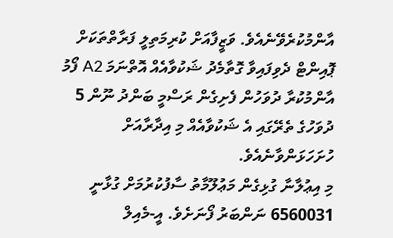އާންމުކުރެވޭނެއެވެ. ވަޒީފާއަށް ކުރިމަތިލީ ފަރާތްތަކަށް ޕޮއިންޓް ދެވިފައިވާ ގޮތާމެދު ޝަކުވާއެއް އޮތްނަމަ A2 ފޯމު އާންމުކުރާ ދުވަހުން ފެށިގެން ރަސްމީ ބަންދު ނޫން 5 ދުވަހުގެ ތެރޭގައި އެ ޝަކުވާއެއް މި އިދާރާއަށް ހުށަހަޅަންވާނެއެވެ.
މި އިޢުލާނާ ގުޅިގެން މަޢުލޫމާތު ސާފުކުރުމަށް ގުޅާނީ 6560031 ނަންބަރު ފޯނަށެވެ. އީ-މެއިލް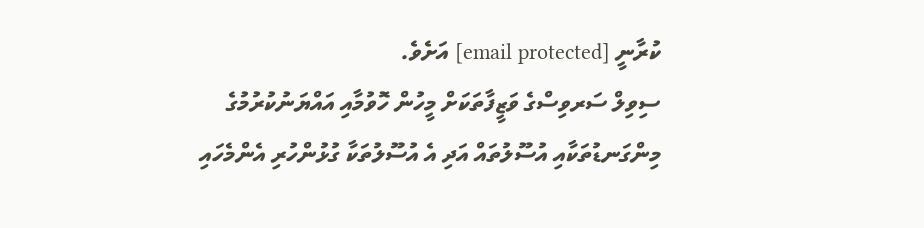ކުރާނީ [email protected] އަށެވެ.
ސިވިލް ސަރވިސްގެ ވަޒީފާތަކަށް މީހުން ހޮވުމާއި އައްޔަނުކުރުމުގެ މިންގަނޑުތަކާއި އުސޫލުތައް އަދި އެ އުސޫލުތަކާ ގުޅުންހުރި އެންމެހައި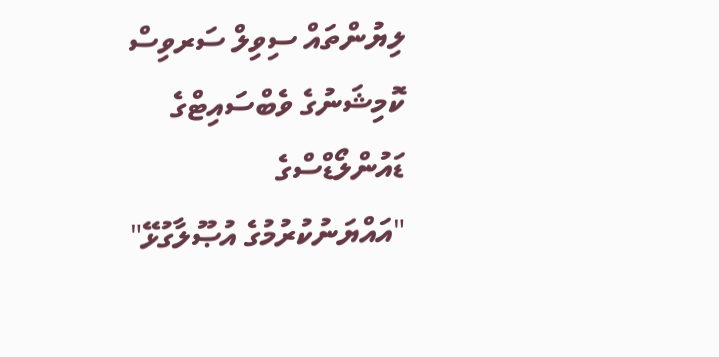ލިޔުންތައް ސިވިލް ސަރވިސް ކޮމިޝަނުގެ ވެބްސައިޓްގެ ޑައުންލޯޑްސްގެ "އައްޔަނުކުރުމުގެ އުޞޫލާގުޅޭ"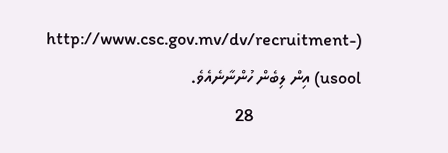(http://www.csc.gov.mv/dv/recruitment-usool) އިން ލިބެން ހުންނާނެއެވެ.
                           28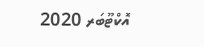އޮކްޓޫބަރ 2020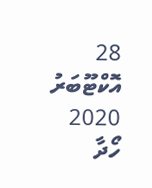28 އޮކްޓޫބަރު 2020
ހޯދާ